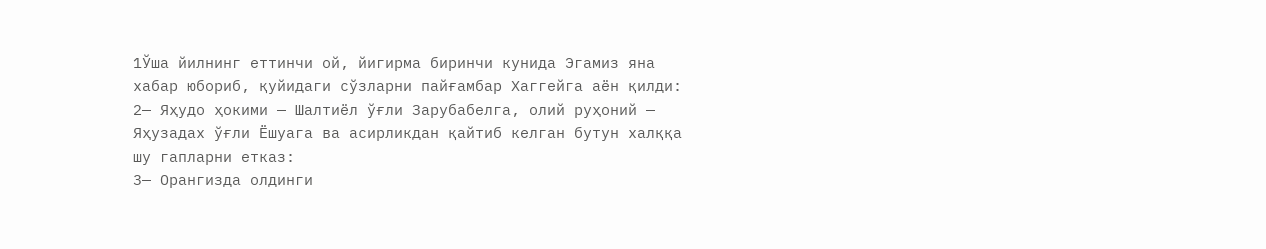1Ўша йилнинг еттинчи ой, йигирма биринчи кунида Эгамиз яна хабар юбориб, қуйидаги сўзларни пайғамбар Хаггейга аён қилди:
2— Яҳудо ҳокими — Шалтиёл ўғли Зарубабелга, олий руҳоний — Яҳузадах ўғли Ёшуага ва асирликдан қайтиб келган бутун халққа шу гапларни етказ:
3— Орангизда олдинги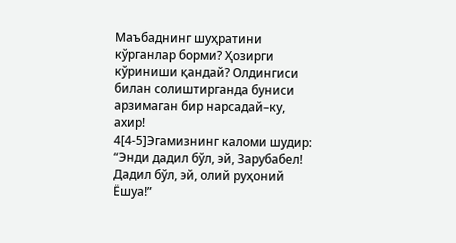Маъбаднинг шуҳратини кўрганлар борми? Ҳозирги кўриниши қандай? Олдингиси билан солиштирганда буниси арзимаган бир нарсадай–ку, ахир!
4[4-5]Эгамизнинг каломи шудир: “Энди дадил бўл, эй, Зарубабел! Дадил бўл, эй, олий руҳоний Ёшуа!”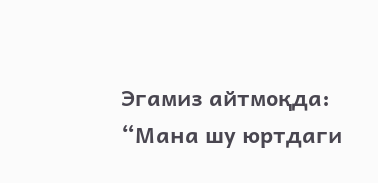Эгамиз айтмоқда: “Мана шу юртдаги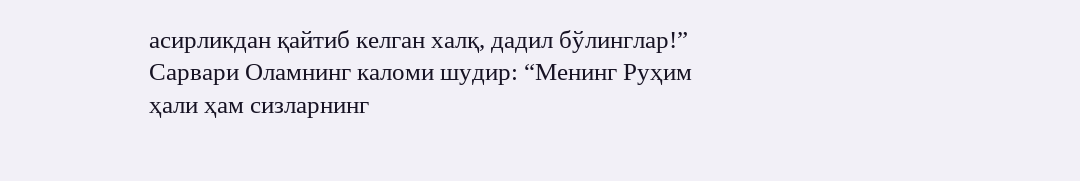асирликдан қайтиб келган халқ, дадил бўлинглар!” Сарвари Оламнинг каломи шудир: “Менинг Руҳим ҳали ҳам сизларнинг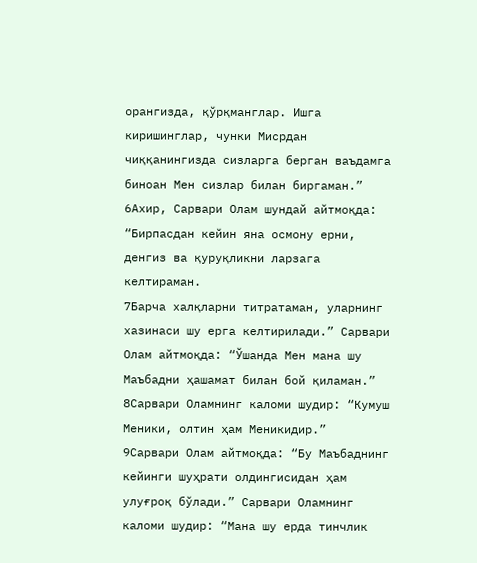орангизда, қўрқманглар. Ишга киришинглар, чунки Мисрдан чиққанингизда сизларга берган ваъдамга биноан Мен сизлар билан биргаман.”
6Ахир, Сарвари Олам шундай айтмоқда: “Бирпасдан кейин яна осмону ерни, денгиз ва қуруқликни ларзага келтираман.
7Барча халқларни титратаман, уларнинг хазинаси шу ерга келтирилади.” Сарвари Олам айтмоқда: “Ўшанда Мен мана шу Маъбадни ҳашамат билан бой қиламан.”
8Сарвари Оламнинг каломи шудир: “Кумуш Меники, олтин ҳам Меникидир.”
9Сарвари Олам айтмоқда: “Бу Маъбаднинг кейинги шуҳрати олдингисидан ҳам улуғроқ бўлади.” Сарвари Оламнинг каломи шудир: “Мана шу ерда тинчлик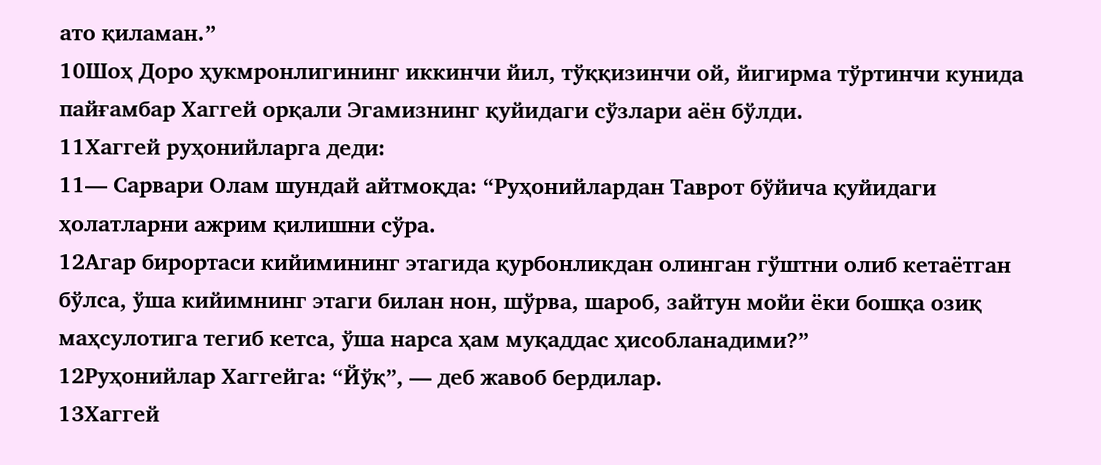ато қиламан.”
10Шоҳ Доро ҳукмронлигининг иккинчи йил, тўққизинчи ой, йигирма тўртинчи кунида пайғамбар Хаггей орқали Эгамизнинг қуйидаги сўзлари аён бўлди.
11Хаггей руҳонийларга деди:
11— Сарвари Олам шундай айтмоқда: “Руҳонийлардан Таврот бўйича қуйидаги ҳолатларни ажрим қилишни сўра.
12Агар бирортаси кийимининг этагида қурбонликдан олинган гўштни олиб кетаётган бўлса, ўша кийимнинг этаги билан нон, шўрва, шароб, зайтун мойи ёки бошқа озиқ маҳсулотига тегиб кетса, ўша нарса ҳам муқаддас ҳисобланадими?”
12Руҳонийлар Хаггейга: “Йўқ”, — деб жавоб бердилар.
13Хаггей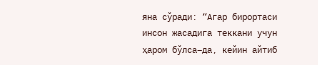яна сўради: “Агар бирортаси инсон жасадига теккани учун ҳаром бўлса–да, кейин айтиб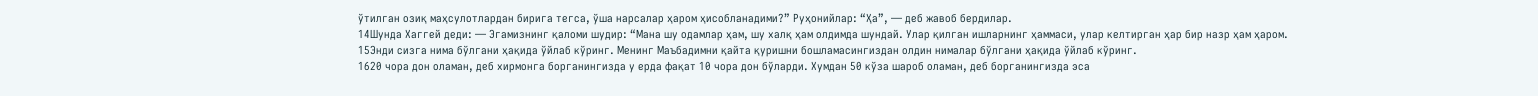ўтилган озиқ маҳсулотлардан бирига тегса, ўша нарсалар ҳаром ҳисобланадими?” Руҳонийлар: “Ҳа”, — деб жавоб бердилар.
14Шунда Хаггей деди: — Эгамизнинг қаломи шудир: “Мана шу одамлар ҳам, шу халқ ҳам олдимда шундай. Улар қилган ишларнинг ҳаммаси, улар келтирган ҳар бир назр ҳам ҳаром.
15Энди сизга нима бўлгани ҳақида ўйлаб кўринг. Менинг Маъбадимни қайта қуришни бошламасингиздан олдин нималар бўлгани ҳақида ўйлаб кўринг.
1620 чора дон оламан, деб хирмонга борганингизда у ерда фақат 10 чора дон бўларди. Хумдан 50 кўза шароб оламан, деб борганингизда эса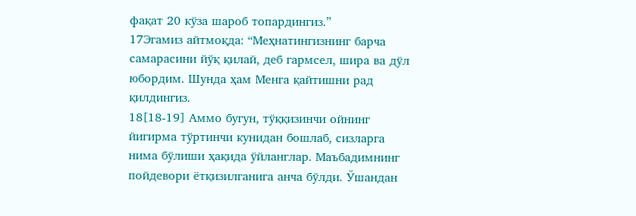фақат 20 кўза шароб топардингиз.”
17Эгамиз айтмоқда: “Меҳнатингизнинг барча самарасини йўқ қилай, деб гармсел, шира ва дўл юбордим. Шунда ҳам Менга қайтишни рад қилдингиз.
18[18-19] Аммо бугун, тўққизинчи ойнинг йигирма тўртинчи кунидан бошлаб, сизларга нима бўлиши ҳақида ўйланглар. Маъбадимнинг пойдевори ётқизилганига анча бўлди. Ўшандан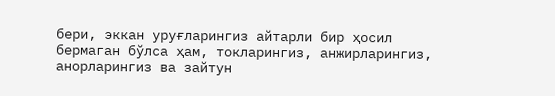бери, эккан уруғларингиз айтарли бир ҳосил бермаган бўлса ҳам, токларингиз, анжирларингиз, анорларингиз ва зайтун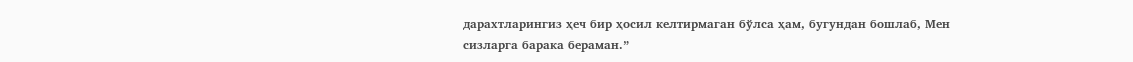дарахтларингиз ҳеч бир ҳосил келтирмаган бўлса ҳам, бугундан бошлаб, Мен сизларга барака бераман.”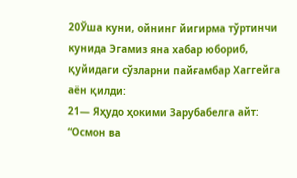20Ўша куни, ойнинг йигирма тўртинчи кунида Эгамиз яна хабар юбориб, қуйидаги сўзларни пайғамбар Хаггейга аён қилди:
21— Яҳудо ҳокими Зарубабелга айт: “Осмон ва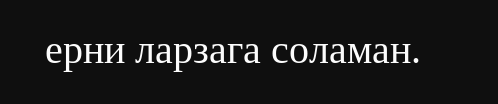ерни ларзага соламан.